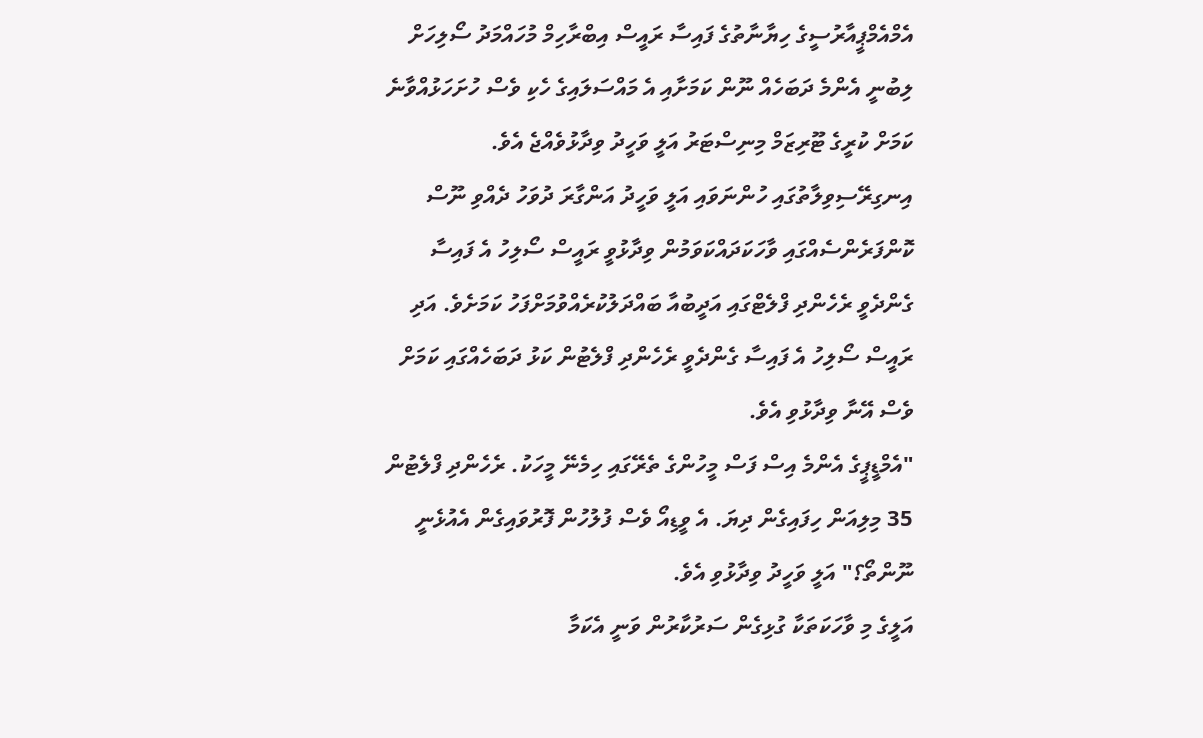އެމްއެމްޕީއާރުސީގެ ހިޔާނާތުގެ ފައިސާ ރައީސް އިބްރާހިމް މުހައްމަދު ސޯލިހަށް ލިބުނީ އެންމެ ދަބަހެއް ނޫން ކަމަށާއި އެ މައްސަލައިގެ ހެކި ވެސް ހުށަހަޅުއްވާނެ ކަމަށް ކުރީގެ ޓޫރިޒަމް މިނިސްޓަރު އަލީ ވަހީދު ވިދާޅުވެއްޖެ އެވެ.
އިނގިރޭސިވިލާތުގައި ހުންނަވައި އަލީ ވަހީދު އަންގާރަ ދުވަހު ދެއްވި ނޫސް ކޮންފަރެންސެއްގައި ވާހަކަދައްކަވަމުން ވިދާޅުވީ ރައީސް ސޯލިހު އެ ފައިސާ ގެންދެވީ ރެހެންދި ފްލެޓްގައި އަދީބުއާ ބައްދަލުކުރެއްވުމަށްފަހު ކަމަށެވެ. އަދި ރައީސް ސޯލިހު އެ ފައިސާ ގެންދެވީ ރެހެންދި ފްލެޓުން ކަޅު ދަބަހެއްގައި ކަމަށް ވެސް އޭނާ ވިދާޅުވި އެވެ.
"އެމްޑީޕީގެ އެންމެ އިސް ފަސް މީހުންގެ ތެރޭގައި ހިމެނޭ މީހަކު. ރެހެންދި ފްލެޓުން 35 މިލިއަން ހިފައިގެން ދިޔަ. އެ ވީޑިއޯ ވެސް ފުލުހުން ފޮރުވައިގެން އެއުޅެނީ ނޫންތޯ؟" އަލީ ވަހީދު ވިދާޅުވި އެވެ.
އަލީގެ މި ވާހަކަތަކާ ގުޅިގެން ސަރުކާރުން ވަނީ އެކަމާ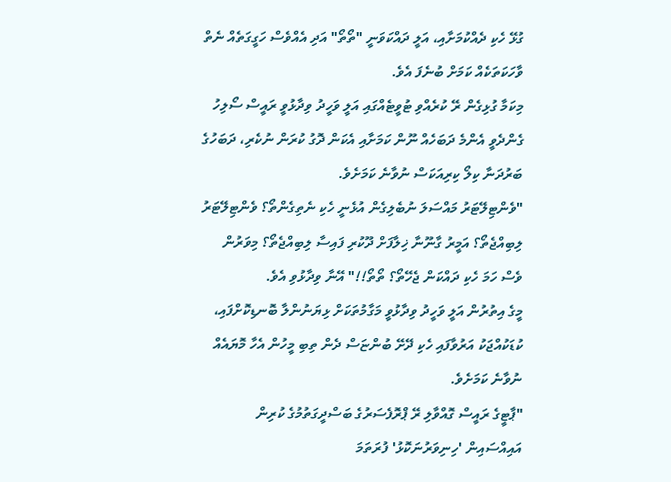ގުޅޭ ހެކި ދެއްކުމަށާއި، އަލީ ދައްކަވަނީ "ތޯތޯ" އަދި އެއްވެސް ހަގީގަތެއް ނެތް ވާހަކަތަކެއް ކަމަށް ބުނެފަ އެވެ.
މިކަމާ ގުޅިގެން ރޭ ކުރެއްވި ޓުވީޓެއްގައި އަލީ ވަހީދު ވިދާޅުވީ ރައީސް ސޯލިހު ގެންދެވީ އެންމެ ދަބަހެއް ނޫން ކަމަށާއި އެކަން ދޮގު ކުރަން ނުކެރި، ދަބަހުގެ ބަރުދަނާ ކިލޯ ކިރިއަކަސް ނުވާނެ ކަމަށެވެ.
"ވެންޓިލޭޓަރު މައްސަލަ ނުބެލިގެން އުޅެނީ ހެކި ނެތިގެންތޯ؟ ވެންޓިލޭޓަރު ލިބިއްޖެތޯ؟ އަމީރު ގާނޫނާ ޚިލާފަށް ދޫކުރި ފައިސާ ލިބިއްޖެތޯ؟ މިވަރުން ވެސް ހަމަ ހެކި ދައްކަން ޖެހޭތޯ؟ ތޯތޯ!!" އޭނާ ވިދާޅުވި އެވެ.
މީގެ އިތުރުން އަލީ ވަހީދު ވިދާޅުވީ މަގާމުތަކަށް ޅިޔަނުންލާ ބޮނޑިކޮށްފައި، ކުޑަކުއްޖަކު އަރުވާފައި ހެކި ދޭށޭ ބުންޏަސް ދެން ތިބި މީހުން އެހާ މޮޔައެއް ނުވާނެ ކަމަށެވެ.
"ޕާޓީގެ ރައީސް ގޮއްވާލި ރޭ ޕްރޮފެސަރުގެ ބަސްދީގަތުމުގެ ކުރިން އައިއްސައިން 'ހިނިވަރުނަކޮޅު' ފުރަތަމަ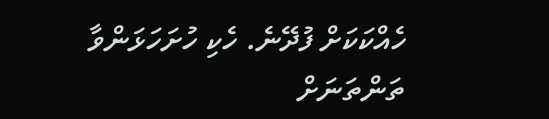ހެއްކަކަށް ފުދޭނެ. ހެކި ހުށަހަޅަންވާ ތަންތަނަށް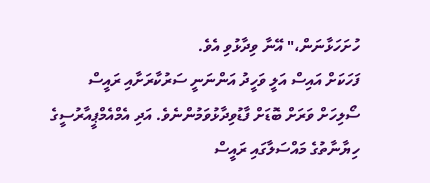ހުށަހަޅާނަން،" އޭނާ ވިދާޅުވި އެވެ.
ފަހަކަށް އައިސް އަލީ ވަހީދު އަންނަނީ ސަރުކާރަށާއި ރައީސް ސޯލިހަށް ވަރަށް ބޮޑަށް ފާޑުވިދާޅުވަމުންނެވެ. އަދި އެމްއެމްޕީއާރުސީގެ ހިޔާނާތުގެ މައްސަލާގައި ރައީސް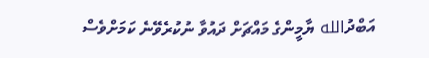އަބްދުالله ޔާމީންގެ މައްޗަށް ދައުވާ ނުކުރެވޭނެ ކަމަށްވެސް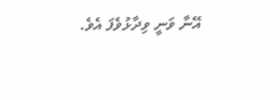އޭނާ ވަނީ ވިދާޅުވެފަ އެވެ.